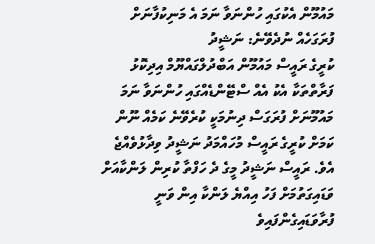މައުމޫން އެކުގައި ހުންނަވާ ނަމަ އެ މަނިކުފާނަށް ފުރަގަހެއް ނުދެވޭނެ: ނަޝީދު
ކުރީގެ ރައީސް މައުމޫން އަބްދުލްގައްޔޫމް އިދިކޮޅު ފަރާތްތަކާ އެކު އެއް ސްޓޭންޑެއްގައި ހުންނަވާ ނަމަ މައުމޫނަށް ފުރަގަސް ދިނުމަކީ ކުރެވޭނެ ކަމެއް ނޫން ކަމަށް ކުރީގެ ރައީސް މުހައްމަދު ނަޝީދު ވިދާޅުވެއްޖެ އެވެ. ރައީސް ނަޝީދު މީގެ ދެ ހަފްތާ ކުރިން ލަންކާއަށް ވަޑައިގަތުމަށް ފަހު އިއްޔެ ލަންކާ އިން ވަނީ ފުރާވަޑައިގެންފައިވެ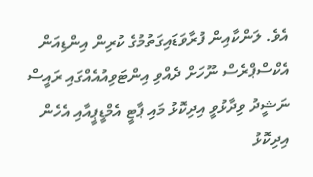އެވެ. ލަންކާއިން ފުރާވަޑައިގަތުމުގެ ކުރިން އިންޑިއަން އެކްސްޕްރެސް ނޫހަށް ދެއްވި އިންޓަވިއުއެއްގައި ރައީސް ނަޝީދު ވިދާޅުވީ އިދިކޮޅު މައި ޕާޓީ އެމްޑީޕީއާއި އެހެން އިދިކޮޅު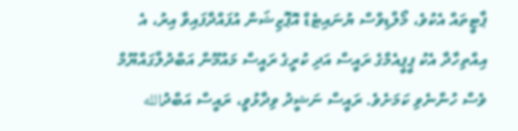ޕާޓީތައް އެކުވެ، މޯލްޑިވްސް ޔުނައިޓެޑް އޮޕޮޒިޝަން އުފައްދާފައިވާ އިރު، އެ އިއްތިހާދާ އެކު ޕީޕީއެމްގެ ރައީސް އަދި ކުރީގެ ރައީސް މައުމޫން އަބްދުލްގައްޔޫމް ވެސް ހުންނެވި ކަމަށެވެ. ރައީސް ނަޝީދު ވިދާޅުވީ، ރައީސް އަބްދުالله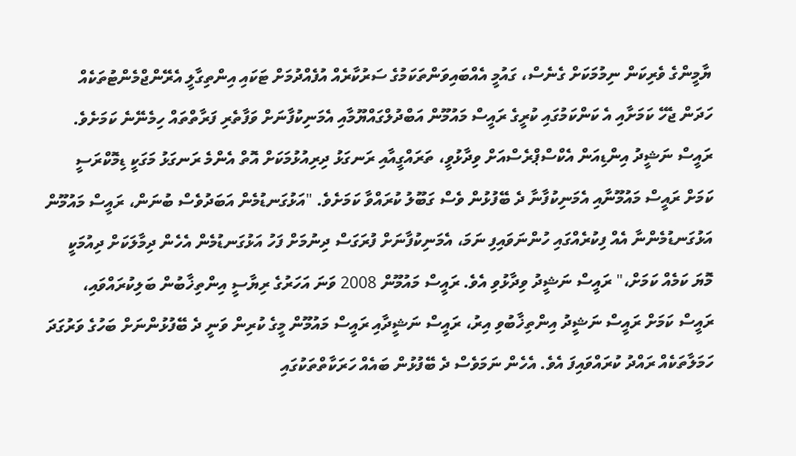ޔާމީންގެ ވެރިކަން ނިމުމަކަށް ގެނެސް، ގައުމީ އެއްބައިވަންތަކަމުގެ ސަރުކާރެއް އުފެއްދުމަށް ޓަކައި އިންތިގާލީ އެރޭންޖްމެންޓުތަކެއް ހަދަން ޖެހޭ ކަމަށާއި އެ ކަންކަމުގައި ކުރީގެ ރައީސް މައުމޫން އަބްދުލްގައްޔޫމާއި އެމަނިކުފާނަށް ވަފާތެރި ފަރާތްތައް ހިމެނޭނެ ކަމަށެވެ. ރައީސް ނަޝީދު އިންޑިއަން އެކްސްޕްރެސްއަށް ވިދާޅުވީ، ތަރައްގީއާއި ރަނގަޅު ދިރިއުޅުމަކަށް އޮތް އެންމެ ރަނގަޅު މަގަކީ ޑިމޮކްރަސީ ކަމަށް ރައީސް މައުމޫނާއި އެމަނިކުފާނާ ދެ ބޭފުޅުން ވެސް ގަބޫލު ކުރައްވާ ކަމަށެވެ. "އަޅުގަނޑުމެން އަބަދުވެސް ބުނަން، ރައީސް މައުމޫން އަޅުގަނޑުމެންނާ އެއް ފިކުރެއްގައި ހުންނަވައިފި ނަމަ، އެމަނިކުފާނަށް ފުރަގަސް ދިނުމަށް ފަހު އަޅުގަނޑުމެން އެހެން ދިމާލަކަށް ދިއުމަކީ މޮޔަ ކަމެއް ކަމަށް،" ރައީސް ނަޝީދު ވިދާޅުވި އެވެ. ރައީސް މައުމޫން 2008 ވަނަ އަހަރުގެ ރިޔާސީ އިންތިޚާބުން ބަލިކުރައްވައި، ރައީސް ކަމަށް ރައީސް ނަޝީދު އިންތިޚާބުވި އިރު، ރައީސް ނަޝީދާއި ރައީސް މައުމޫން މީގެ ކުރިން ވަނީ ދެ ބޭފުޅުންނަށް ބަހުގެ ވަރުގަދަ ހަމަލާތަކެއް ރައްދު ކުރައްވައިފަ އެވެ. އެހެން ނަމަވެސް ދެ ބޭފުޅުން ބައެއް ހަރަކާތްތަކުގައި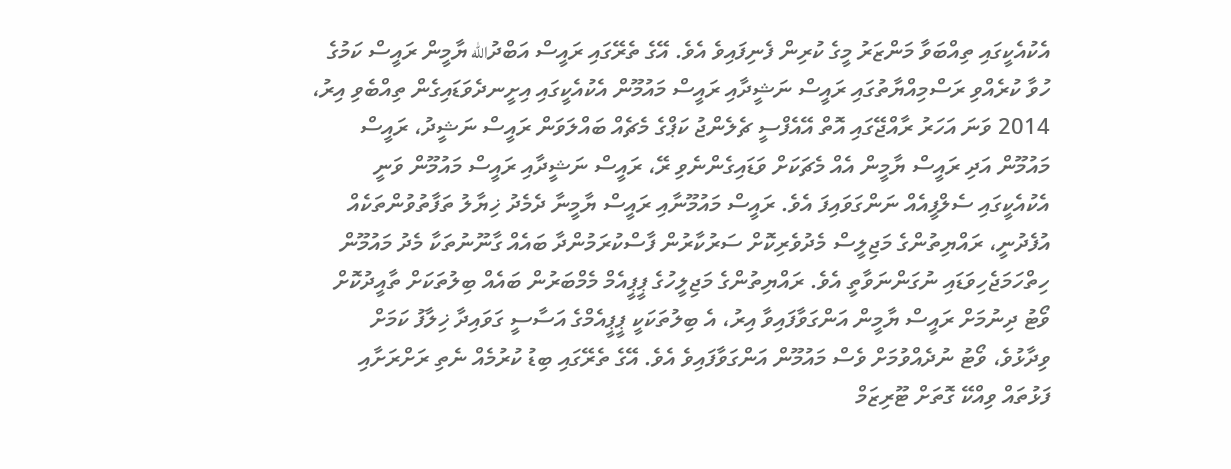އެކުއެކީގައި ތިއްބަވާ މަންޒަރު މީގެ ކުރިން ފެނިފައިވެ އެވެ. އޭގެ ތެރޭގައި ރައީސް އަބްދުالله ޔާމީން ރައީސް ކަމުގެ ހުވާ ކުރެއްވި ރަސްމިއްޔާތުގައި ރައީސް ނަޝީދާއި ރައީސް މައުމޫން އެކުއެކީގައި އިށީނދެވަޑައިގެން ތިއްބެވި އިރު، 2014 ވަނަ އަހަރު ރާއްޖޭގައި އޮތް އޭއެފްސީ ޗެލެންޖު ކަޕްގެ މެޗެއް ބައްލަވަން ރައީސް ނަޝީދު، ރައީސް މައުމޫން އަދި ރައީސް ޔާމީން އެއް މެޗަކަށް ވަޑައިގެންނެވި ރޭ، ރައީސް ނަޝީދާއި ރައީސް މައުމޫން ވަނީ އެކުއެކީގައި ސެލްފީއެއް ނަންގަވައިފަ އެވެ. ރައީސް މައުމޫނާއި ރައީސް ޔާމީނާ ދެމެދު ޚިޔާލު ތަފާތުވުންތަކެއް އުފެދުނީ، ރައްޔިތުންގެ މަޖިލީސް މެދުވެރިކޮށް ސަރުކާރުން ފާސްކުރަމުންދާ ބައެއް ގާނޫނުތަކާ މެދު މައުމޫން ހިތްހަމަޖެހިވަޑައި ނުގަންނަވާތީ އެވެ. ރައްޔިތުންގެ މަޖިލީހުގެ ޕީޕީއެމް މެމްބަރުން ބައެއް ބިލުތަކަށް ތާއީދުކޮށް ވޯޓު ދިނުމަށް ރައީސް ޔާމީން އަންގަވާފައިވާ އިރު، އެ ބިލުތަކަކީ ޕީޕީއެމްގެ އަސާސީ ގަވައިދާ ޚިލާފު ކަމަށް ވިދާޅުވެ، ވޯޓު ނުދެއްވުމަށް ވެސް މައުމޫން އަންގަވާފައިވެ އެވެ. އޭގެ ތެރޭގައި ބިޑު ކުރުމެއް ނެތި ރަށްރަށާއި ފަޅުތައް ވިއްކޭ ގޮތަށް ޓޫރިޒަމް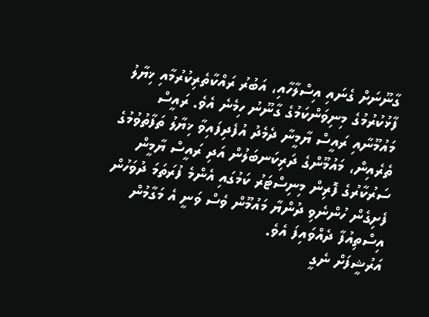ގާނޫނަށް ގެނައި އިސްލާހާއި، އަބުރު ރައްކާތެރިކުރުމާއި ޚިޔާލު ފާޅުކުރުމުގެ މިނިވަންކަމުގެ ގާނޫނު ހިމެނެ އެވެ. ރައީސް މައުމޫނާއި ރައީސް ޔާމީނާ ދެމެދު އުފެދިފައިވާ ޚިޔާލު ތަފާތުވުމުގެ ތެރެއިން، މައުމޫންގެ ދަރިކަނބަލުން އަދި ރައީސް ޔާމީން ސަރުކާރުގެ ފޮރިން މިނިސްޓަރު ކަމުގައި އެންމެ ފުރަތަމަ ދުވަހުން ފެށިގެން ހުންނެވި ދުންޔާ މައުމޫން ވެސް ވަނީ އެ މަގާމުން އިސްތިއުފާ ދެއްވައިފަ އެވެ.
އަރުޝީފަށް ނެގީ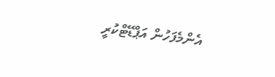އެންމެފަހުން އަޕްޑޭޓްކުރީ